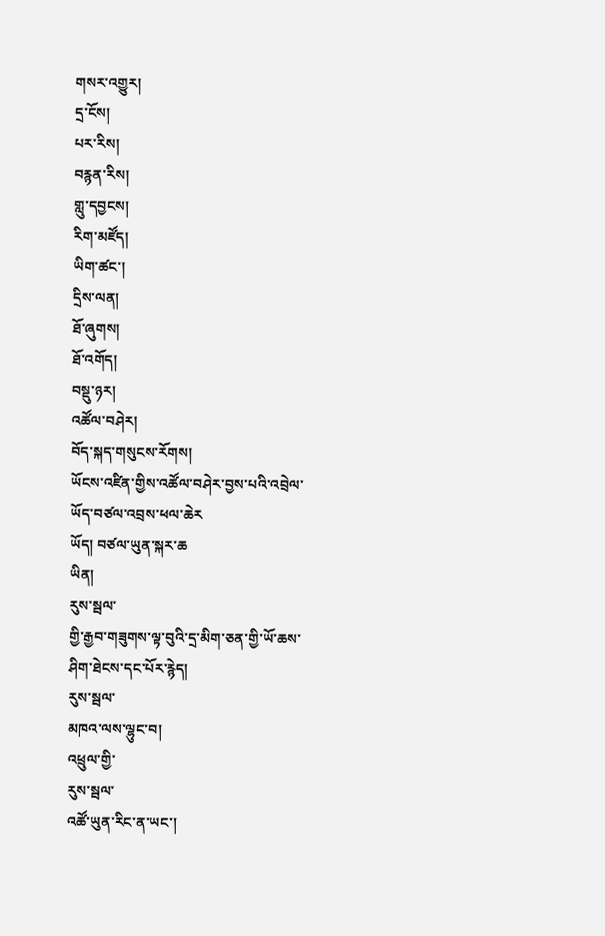གསར་འགྱུར།
དྲ་ངོས།
པར་རིས།
བརྙན་རིས།
གླུ་དབྱངས།
རིག་མཛོད།
ཡིག་ཚང་།
དྲིས་ལན།
ཐོ་ཞུགས།
ཐོ་འགོད།
བསྡུ་ཉར།
འཚོལ་བཤེར།
བོད་སྐད་གསུངས་རོགས།
ཡོངས་འཛིན་གྱིས་འཚོལ་བཤེར་བྱས་པའི་འབྲེལ་ཡོད་བཙལ་འབྲས་ཕལ་ཆེར
ཡོད། བཙལ་ཡུན་སྐར་ཆ
ཡིན།
རུས་སྦལ་
གྱི་རྒྱབ་གཟུགས་ལྟ་བུའི་དྲ་མིག་ཅན་གྱི་ཡོ་ཆས་ཤིག་ཐེངས་དང་པོར་རྙེད།
རུས་སྦལ་
མཁའ་ལས་ལྷུང་བ།
འཕྲུལ་གྱི་
རུས་སྦལ་
འཚོ་ཡུན་རིང་ན་ཡང་།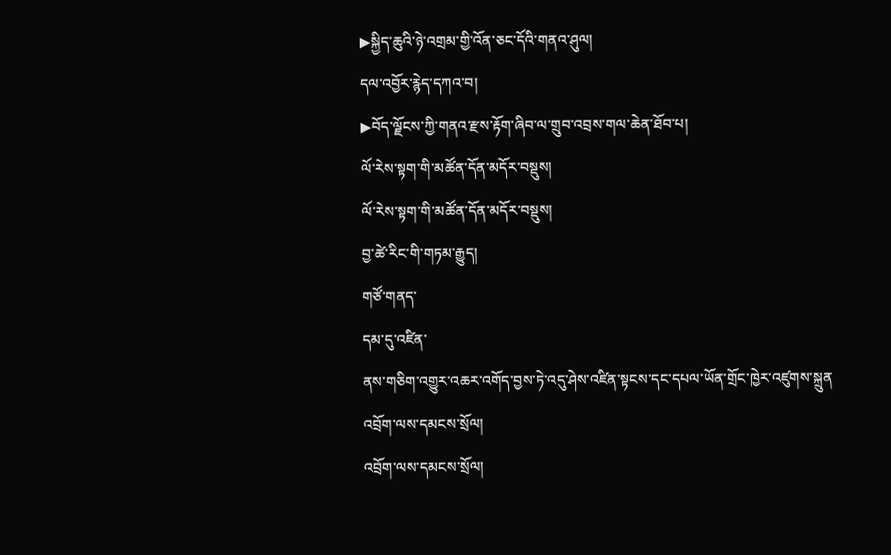▶སྐྱིད་ཆུའི་ཉེ་འགྲམ་གྱི་འོན་ཅང་དོའི་གནའ་ཤུལ།
དལ་འབྱོར་རྙེད་དཀའ་བ།
▶བོད་ལྗོངས་ཀྱི་གནའ་རྫས་རྟོག་ཞིབ་ལ་གྲུབ་འབྲས་གལ་ཆེན་ཐོབ་པ།
ལོ་རེས་སྟག་གི་མཚོན་དོན་མདོར་བསྡུས།
ལོ་རེས་སྟག་གི་མཚོན་དོན་མདོར་བསྡུས།
བྱ་ཚེ་རིང་གི་གཏམ་རྒྱུད།
གཙོ་གནད་
དམ་དུ་འཛིན་
ནས་གཅིག་འགྱུར་འཆར་འགོད་བྱས་ཏེ་འདུ་ཤེས་འཛིན་སྟངས་དང་དཔལ་ཡོན་གྲོང་ཁྱེར་འཛུགས་སྐྲུན
འབྲོག་ལས་དམངས་སྲོལ།
འབྲོག་ལས་དམངས་སྲོལ།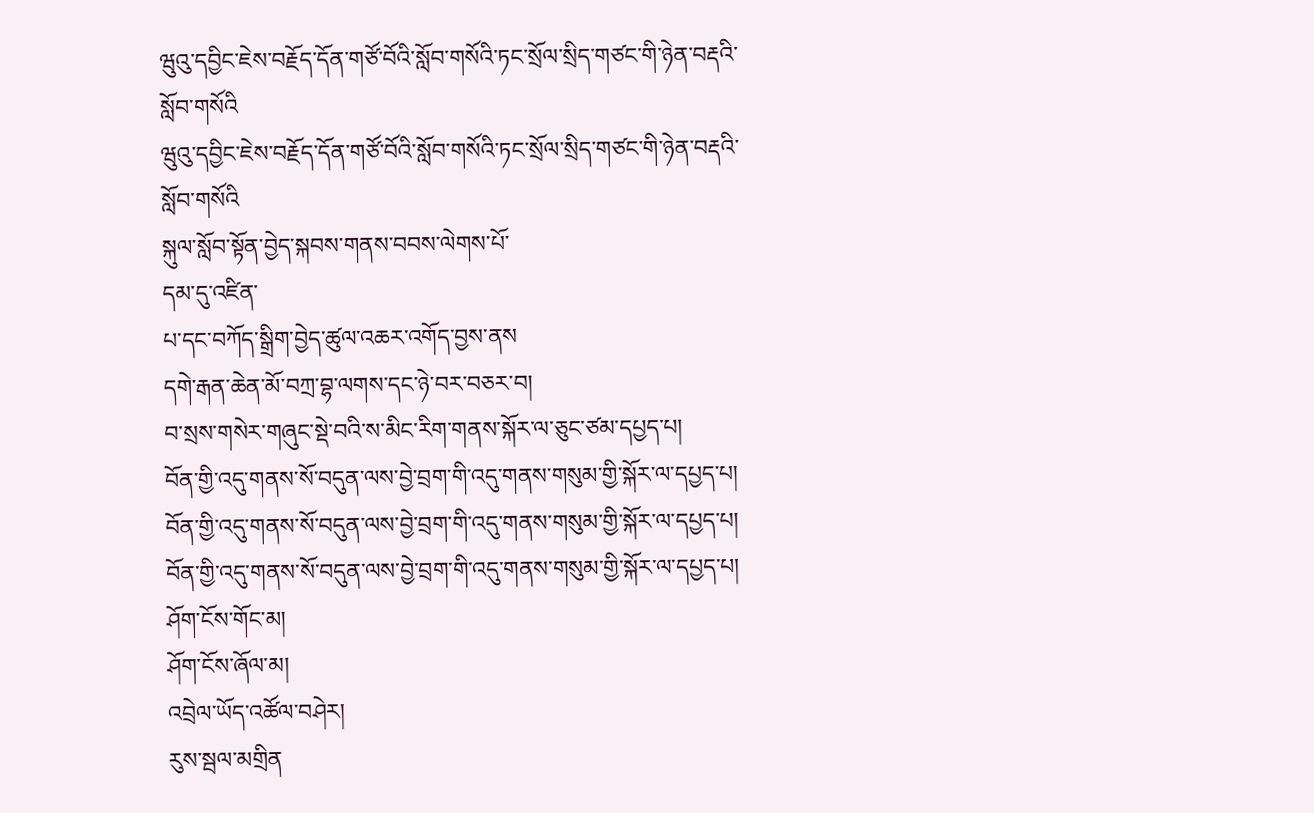ཝུའུ་དབྱིང་ཇེས་བརྗོད་དོན་གཙོ་བོའི་སློབ་གསོའི་ཏང་སྲོལ་སྲིད་གཙང་གི་ཉེན་བརྡའི་སློབ་གསོའི
ཝུའུ་དབྱིང་ཇེས་བརྗོད་དོན་གཙོ་བོའི་སློབ་གསོའི་ཏང་སྲོལ་སྲིད་གཙང་གི་ཉེན་བརྡའི་སློབ་གསོའི
སྐུལ་སློབ་སྟོན་བྱེད་སྐབས་གནས་བབས་ལེགས་པོ་
དམ་དུ་འཛིན་
པ་དང་བཀོད་སྒྲིག་བྱེད་ཚུལ་འཆར་འགོད་བྱས་ནས
དགེ་རྒན་ཆེན་མོ་བཀྲ་བྷ་ལགས་དང་ཉེ་བར་བཅར་བ།
བ་སྲས་གསེར་གཞུང་སྡེ་བའི་ས་མིང་རིག་གནས་སྐོར་ལ་ཅུང་ཙམ་དཔྱད་པ།
བོན་གྱི་འདུ་གནས་སོ་བདུན་ལས་བྱེ་བྲག་གི་འདུ་གནས་གསུམ་གྱི་སྐོར་ལ་དཔྱད་པ།
བོན་གྱི་འདུ་གནས་སོ་བདུན་ལས་བྱེ་བྲག་གི་འདུ་གནས་གསུམ་གྱི་སྐོར་ལ་དཔྱད་པ།
བོན་གྱི་འདུ་གནས་སོ་བདུན་ལས་བྱེ་བྲག་གི་འདུ་གནས་གསུམ་གྱི་སྐོར་ལ་དཔྱད་པ།
ཤོག་ངོས་གོང་མ།
ཤོག་ངོས་ཞོལ་མ།
འབྲེལ་ཡོད་འཚོལ་བཤེར།
རུས་སྦལ་མགྲིན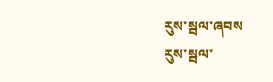རུས་སྦལ་ཞབས
རུས་སྦལ་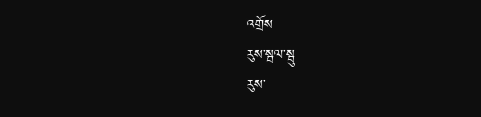འགྲོས
རུས་སྦལ་སྦུ
རུས་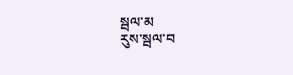སྦལ་མ
རུས་སྦལ་བ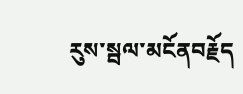རུས་སྦལ་མངོནབརྗོད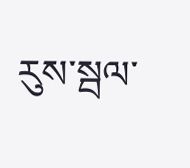རུས་སྦལ་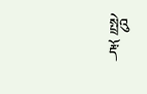སྤྲེའུ
རྡོ་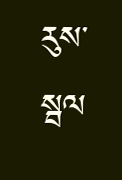རུས་སྦལ